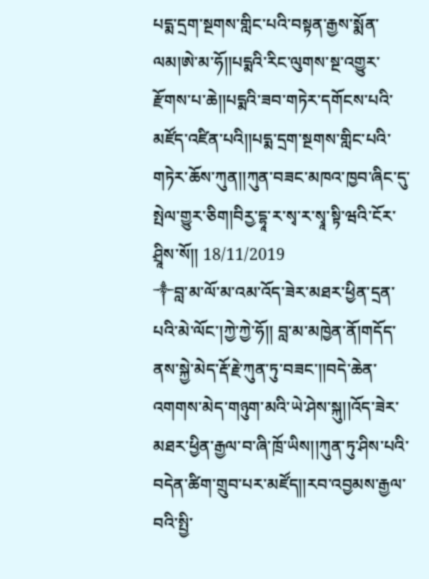པདྨ་དྲག་སྔགས་གླིང་པའི་བསྟན་རྒྱས་སྨོན་ལམ།ཨེ་མ་ཧོ།།པདྨའི་རིང་ལུགས་སྔ་འགྱུར་རྫོགས་པ་ཆེ།།པདྨའི་ཟབ་གཏེར་དགོངས་པའི་མཛོད་འཛིན་པའི།།པདྨ་དྲག་སྔགས་གླིང་པའི་གཏེར་ཆོས་ཀུན།།ཀུན་བཟང་མཁའ་ཁྱབ་ཞིང་དུ་སྤེལ་གྱུར་ཅིག།བིརྱ་དྷཱ་ར་སྭ་ར་སྭཱ་སྟི་ཝའི་ངོར་ཤྲཱིས་སོ།། 18/11/2019
༒བླ་མ་ལོ་མ་འམ་འོད་ཟེར་མཐར་ཕྱིན་དྲན་པའི་མེ་ལོང་།ཀྱེ་ཀྱེ་ཧོ།། བླ་མ་མཁྱེན་ནོ།གདོད་ནས་སྐྱེ་མེད་རྡོ་རྗེ་ཀུན་ཏུ་བཟང་།།བདེ་ཆེན་འགགས་མེད་གཉུག་མའི་ཡེ་ཤེས་སྐུ།།འོད་ཟེར་མཐར་ཕྱིན་རྒྱལ་བ་ཞི་ཁྲོ་ཡིས།།ཀུན་ཏུ་ཤིས་པའི་བདེན་ཚིག་གྲུབ་པར་མཛོད།།རབ་འབྱམས་རྒྱལ་བའི་སྤྱི་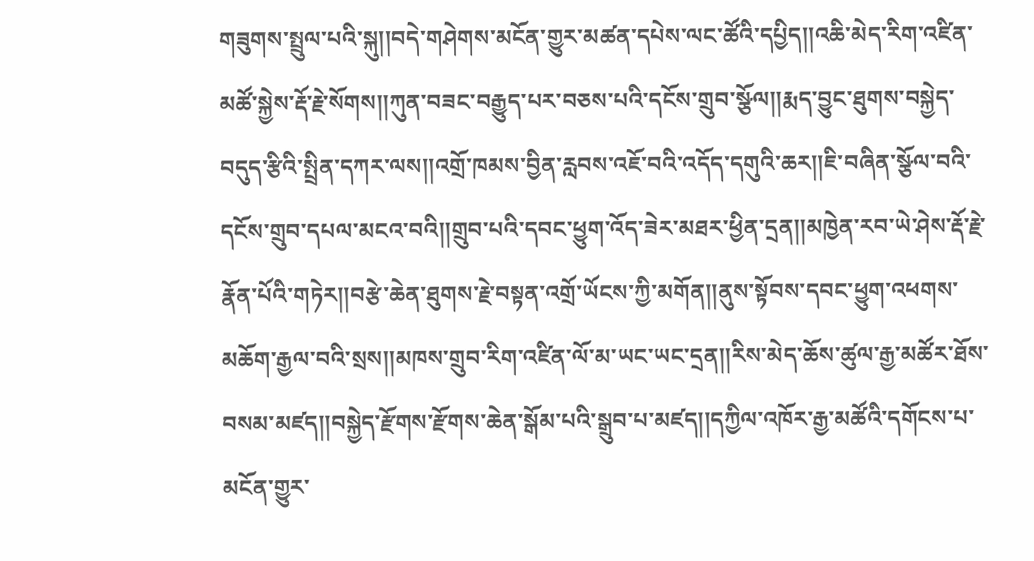གཟུགས་སྤྲུལ་པའི་སྐུ།།བདེ་གཤེགས་མངོན་གྱུར་མཚན་དཔེས་ལང་ཚོའི་དཔྱིད།།འཆི་མེད་རིག་འཛིན་མཚོ་སྐྱེས་རྡོ་རྗེ་སོགས།།ཀུན་བཟང་བརྒྱུད་པར་བཅས་པའི་དངོས་གྲུབ་སྩོལ།།རྨད་བྱུང་ཐུགས་བསྐྱེད་བདུད་རྩིའི་སྤྲིན་དཀར་ལས།།འགྲོ་ཁམས་བྱིན་རླབས་འཇོ་བའི་འདོད་དགུའི་ཆར།།ཇི་བཞིན་སྩོལ་བའི་དངོས་གྲུབ་དཔལ་མངའ་བའི།།གྲུབ་པའི་དབང་ཕྱུག་འོད་ཟེར་མཐར་ཕྱིན་དྲན།།མཁྱེན་རབ་ཡེ་ཤེས་རྡོ་རྗེ་རྣོན་པོའི་གཏེར།།བརྩེ་ཆེན་ཐུགས་རྗེ་བསྟན་འགྲོ་ཡོངས་ཀྱི་མགོན།།ནུས་སྟོབས་དབང་ཕྱུག་འཕགས་མཆོག་རྒྱལ་བའི་སྲས།།མཁས་གྲུབ་རིག་འཛིན་ལོ་མ་ཡང་ཡང་དྲན།།རིས་མེད་ཆོས་ཚུལ་རྒྱ་མཚོར་ཐོས་བསམ་མཛད།།བསྐྱེད་རྫོགས་རྫོགས་ཆེན་སྒོམ་པའི་སྒྲུབ་པ་མཛད།།དཀྱིལ་འཁོར་རྒྱ་མཚོའི་དགོངས་པ་མངོན་གྱུར་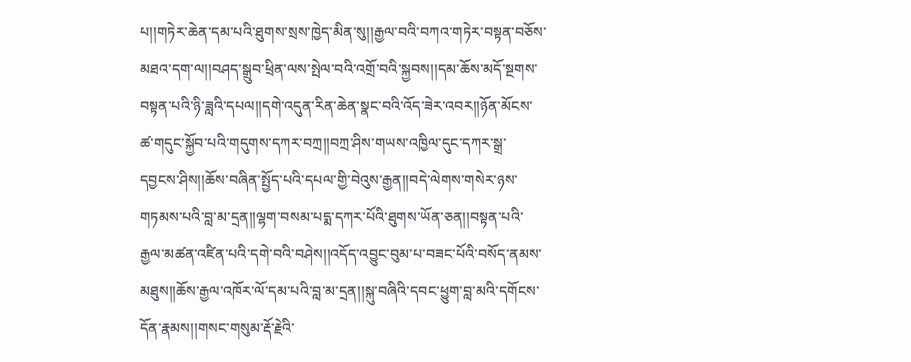པ།།གཏེར་ཆེན་དམ་པའི་ཐུགས་སྲས་ཁྱེད་མིན་སུ།།རྒྱལ་བའི་བཀའ་གཏེར་བསྟན་བཅོས་མཐའ་དག་ལ།།བཤད་སྒྲུབ་ཕྲིན་ལས་སྤེལ་བའི་འགྲོ་བའི་སྐྱབས།།དམ་ཆོས་མདོ་སྔགས་བསྟན་པའི་ཉི་ཟླའི་དཔལ།།དགེ་འདུན་རིན་ཆེན་སྣང་བའི་འོད་ཟེར་འབར།།ཉོན་མོངས་ཚ་གདུང་སྐྱོབ་པའི་གདུགས་དཀར་བཀྲ།།བཀྲ་ཤིས་གཡས་འཁྱིལ་དུང་དཀར་སྒྲ་དབྱངས་ཤིས།།ཆོས་བཞིན་སྤྱོད་པའི་དཔལ་གྱི་བེའུས་རྒྱན།།བདེ་ལེགས་གསེར་ཉས་གཏམས་པའི་བླ་མ་དྲན།།ལྷག་བསམ་པདྨ་དཀར་པོའི་ཐུགས་ཡོན་ཅན།།བསྟན་པའི་རྒྱལ་མཚན་འཛིན་པའི་དགེ་བའི་བཤེས།།འདོད་འབྱུང་བུམ་པ་བཟང་པོའི་བསོད་ནམས་མཐུས།།ཆོས་རྒྱལ་འཁོར་ལོ་དམ་པའི་བླ་མ་དྲན།།སྐུ་བཞིའི་དབང་ཕྱུག་བླ་མའི་དགོངས་དོན་རྣམས།།གསང་གསུམ་རྡོ་རྗེའི་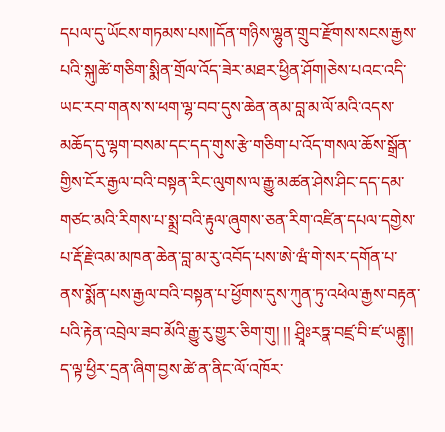དཔལ་དུ་ཡོངས་གཏམས་པས།།དོན་གཉིས་ལྷུན་གྲུབ་རྫོགས་སངས་རྒྱས་པའི་སྐུ།ཚེ་གཅིག་སྨིན་གྲོལ་འོད་ཟེར་མཐར་ཕྱིན་ཤོག།ཅེས་པའང་འདི་ཡང་རབ་གནས་ས་ཕག་ལྷ་བབ་དུས་ཆེན་ནམ་བླ་མ་ལོ་མའི་འདས་མཆོད་དུ་ལྷག་བསམ་དང་དད་གུས་རྩེ་གཅིག་པ་འོད་གསལ་ཆོས་སྒྲོན་གྱིས་ངོར་རྒྱལ་བའི་བསྟན་རིང་ལུགས་ལ་རྒྱུ་མཚན་ཤེས་ཤིང་དད་དམ་གཙང་མའི་རིགས་པ་སྨྲ་བའི་རྟུལ་ཞུགས་ཅན་རིག་འཛིན་དཔལ་དགྱེས་པ་རྡོ་རྗེ་འམ་མཁན་ཆེན་བླ་མ་རུ་འབོད་པས་ཨེ་ཝཾ་གེ་སར་དགོན་པ་ནས་སྨོན་པས་རྒྱལ་བའི་བསྟན་པ་ཕྱོགས་དུས་ཀུན་ཏུ་འཕེལ་རྒྱས་བརྟན་པའི་རྟེན་འབྲེལ་ཟབ་མོའི་རྒྱུ་རུ་གྱུར་ཅིག་གུ། །། ཤྲཱིཿརཏྣ་བཛྲ་བི་ཛ་ཡནྟུ།།
ད་ལྟ་ཕྱིར་དྲན་ཞིག་བྱས་ཚེ་ན་ནིང་ལོ་འཁོར་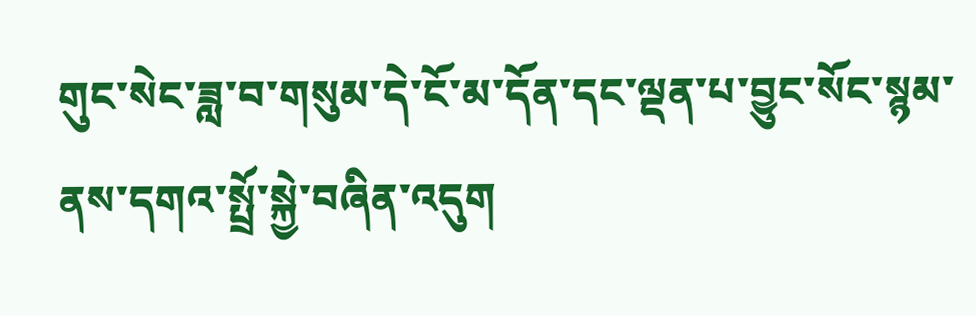གུང་སེང་ཟླ་བ་གསུམ་དེ་ངོ་མ་དོན་དང་ལྡན་པ་བྱུང་སོང་སྙམ་ནས་དགའ་སྤྲོ་སྐྱེ་བཞིན་འདུག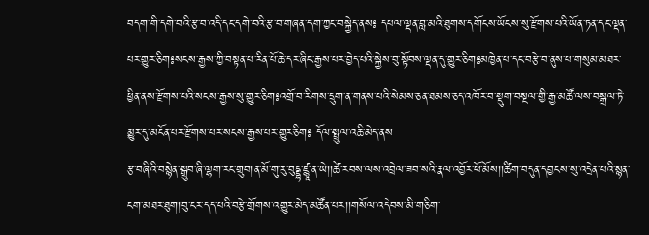བདག་གི་དགེ་བའི་རྩ་བ་འདི་དང་དགེ་བའི་རྩ་བ་གཞན་དག་ཀྱང་བསྐྱེད་ནས༔ དཔལ་ལྡན་བླ་མའི་ཐུགས་དགོངས་ཡོངས་སུ་རྫོགས་པའི་ཡོན་ཏན་དང་ལྡན་པར་གྱུར་ཅིག༔སངས་རྒྱས་ཀྱི་བསྟན་པ་རིན་པོ་ཆེ་དར་ཞིང་རྒྱས་པར་བྱེད་པའི་སྐྱེས་བུ་སྟོབས་ལྡན་དུ་གྱུར་ཅིག༔མཁྱེན་པ་དང་བརྩེ་བ་ནུས་པ་གསུམ་མཐར་ཕྱིན་ནས་རྫོགས་པའི་སངས་རྒྱས་སུ་གྱུར་ཅིག༔འགྲོ་བ་རིགས་དྲུག་ན་གནས་པའི་སེམས་ཅན་ཐམས་ཅད་འཁོར་བ་སྡུག་བསྔལ་གྱི་རྒྱ་མཚོ་ལས་བསྒྲལ་ཏེ་མྱུར་དུ་མངོན་པར་རྫོགས་པར་སངས་རྒྱས་པར་གྱུར་ཅིག༔ དོལ་སྤྲུལ་འཆི་མེད་ནས
རྩ་བཞིའི་བསྙེན་སྒྲུབ་ཞི་ལྷག་རང་གྲུབ།ན་མོ་གུ་རུ་བུདྡྷ་ཛྙཱ་ན་ཡེ།།ཚེ་རབས་ལས་འབྲེལ་ཟབ་སའི་རྣལ་འབྱོར་ཕོ་མོས།།ཚིག་བདུན་དབྱངས་སུ་འདྲེན་པའི་སྙན་ངག་མཐར་ཐུག།བུ་ངར་དད་པའི་བརྩེ་གྲོགས་འགྱུར་མེད་མཚོན་པར།།གསོལ་འདེབས་མི་གཅིག་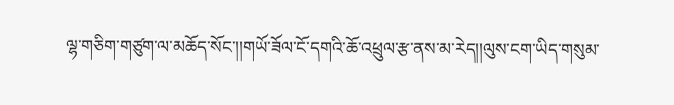ལྷ་གཅིག་གཙུག་ལ་མཆོད་སོང་།།གཡོ་ཟོལ་ངོ་དགའི་ཆོ་འཕྲུལ་རྩ་ནས་མ་རེད།།ལུས་ངག་ཡིད་གསུམ་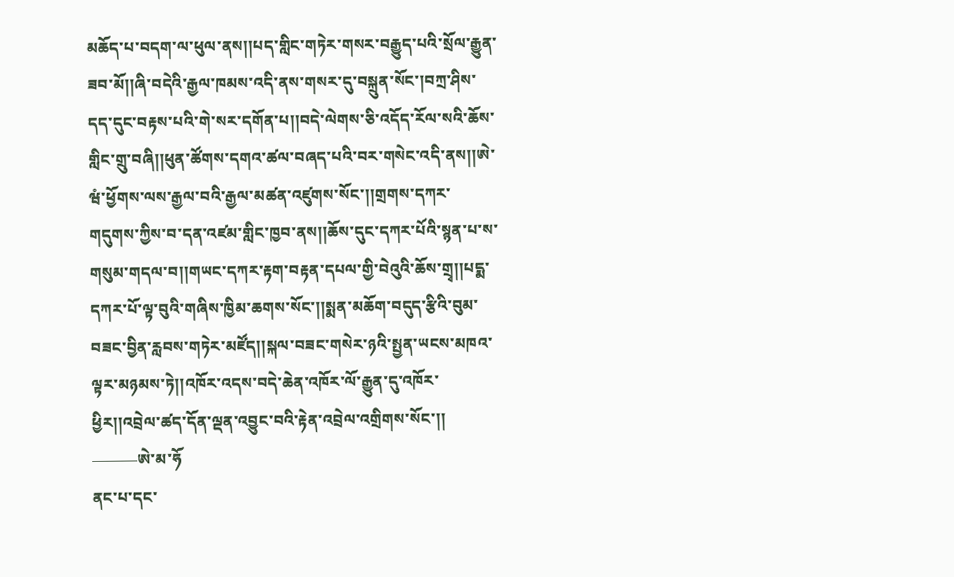མཆོད་པ་བདག་ལ་ཕུལ་ནས།།པད་གླིང་གཏེར་གསར་བརྒྱུད་པའི་སྲོལ་རྒྱུན་ཟབ་མོ།།ཞི་བདེའི་རྒྱལ་ཁམས་འདི་ནས་གསར་དུ་བསྐྲུན་སོང་།བཀྲ་ཤིས་དད་དུང་བརྟས་པའི་གེ་སར་དགོན་པ།།བདེ་ལེགས་ཅི་འདོད་རོལ་སའི་ཆོས་གླིང་གྲུ་བཞི།།ཕུན་ཚོགས་དགའ་ཚལ་བཞད་པའི་བར་གསེང་འདི་ནས།།ཨེ་ཝཾ་ཕྱོགས་ལས་རྒྱལ་བའི་རྒྱལ་མཚན་འཛུགས་སོང་།།གྲགས་དཀར་གདུགས་ཀྱིས་བ་དན་འཛམ་གླིང་ཁྱབ་ནས།།ཆོས་དུང་དཀར་པོའི་སྙན་པ་ས་གསུམ་གདལ་བ།།གཡང་དཀར་རྟག་བརྟན་དཔལ་གྱི་བེའུའི་ཆོས་གྲྭ།།པདྨ་དཀར་པོ་ལྟ་བུའི་གཞིས་ཁྱིམ་ཆགས་སོང་།།སྨན་མཆོག་བདུད་རྩིའི་བུམ་བཟང་བྱིན་རླབས་གཏེར་མཛོད།།སྐལ་བཟང་གསེར་ཉའི་སྤྱན་ཡངས་མཁའ་ལྟར་མཉམས་ཏེ།།འཁོར་འདས་བདེ་ཆེན་འཁོར་ལོ་རྒྱུན་དུ་འཁོར་ཕྱིར།།འབྲེལ་ཚད་དོན་ལྡན་འབྱུང་བའི་རྟེན་འབྲེལ་འགྲིགས་སོང་།། ———ཨེ་མ་ཧོ
ནང་པ་དང་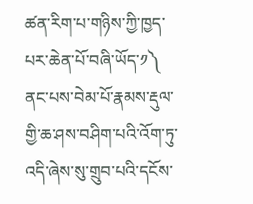ཚན་རིག་པ་གཉིས་ཀྱི་ཁྱད་པར་ཆེན་པོ་བཞི་ཡོད་༡༽ ནང་པས་བེམ་པོ་རྣམས་རྡུལ་གྱི་ཆ་ཤས་བཤིག་པའི་འོག་ཏུ་འདི་ཞེས་སུ་གྲུབ་པའི་དངོས་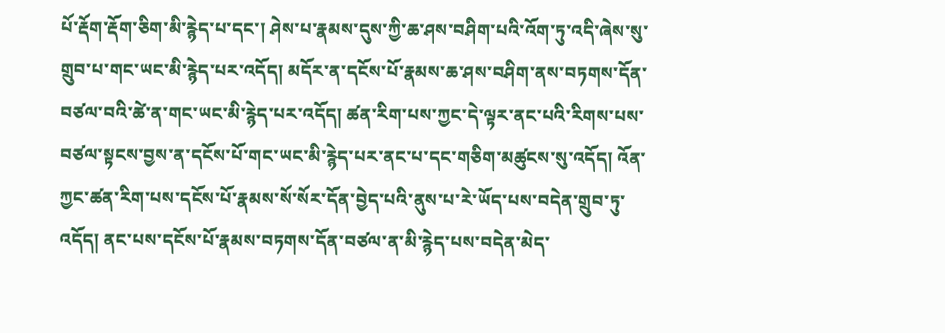པོ་རྡོག་རྡོག་ཅིག་མི་རྙེད་པ་དང་། ཤེས་པ་རྣམས་དུས་ཀྱི་ཆ་ཤས་བཤིག་པའི་འོག་ཏུ་འདི་ཞེས་སུ་གྲུབ་པ་གང་ཡང་མི་རྙེད་པར་འདོད། མདོར་ན་དངོས་པོ་རྣམས་ཆ་ཤས་བཤིག་ནས་བཏགས་དོན་བཙལ་བའི་ཚེ་ན་གང་ཡང་མི་རྙེད་པར་འདོད། ཚན་རིག་པས་ཀྱང་དེ་ལྟར་ནང་པའི་རིགས་པས་བཙལ་སྟངས་བྱས་ན་དངོས་པོ་གང་ཡང་མི་རྙེད་པར་ནང་པ་དང་གཅིག་མཚུངས་སུ་འདོད། འོན་ཀྱང་ཚན་རིག་པས་དངོས་པོ་རྣམས་སོ་སོར་དོན་བྱེད་པའི་ནུས་པ་རེ་ཡོད་པས་བདེན་གྲུབ་ཏུ་འདོད། ནང་པས་དངོས་པོ་རྣམས་བཏགས་དོན་བཙལ་ན་མི་རྙེད་པས་བདེན་མེད་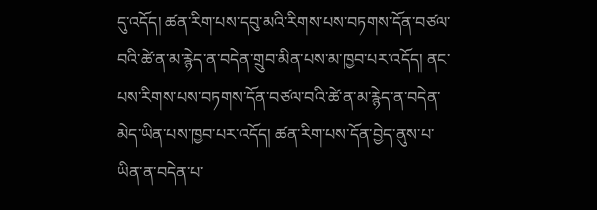དུ་འདོད། ཚན་རིག་པས་དབུ་མའི་རིགས་པས་བཏགས་དོན་བཙལ་བའི་ཚེ་ན་མ་རྙེད་ན་བདེན་གྲུབ་མིན་པས་མ་ཁྱབ་པར་འདོད། ནང་པས་རིགས་པས་བཏགས་དོན་བཙལ་བའི་ཚེ་ན་མ་རྙེད་ན་བདེན་མེད་ཡིན་པས་ཁྱབ་པར་འདོད། ཚན་རིག་པས་དོན་བྱེད་ནུས་པ་ཡིན་ན་བདེན་པ་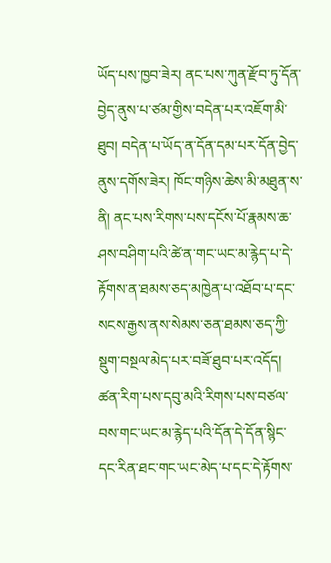ཡོད་པས་ཁྱབ་ཟེར། ནང་པས་ཀུན་རྫོབ་ཏུ་དོན་བྱེད་ནུས་པ་ཙམ་གྱིས་བདེན་པར་འཇོག་མི་ཐུབ། བདེན་པ་ཡོད་ན་དོན་དམ་པར་དོན་བྱེད་ནུས་དགོས་ཟེར། ཁོང་གཉིས་ཆེས་མི་མཐུན་ས་ནི། ནང་པས་རིགས་པས་དངོས་པོ་རྣམས་ཆ་ཤས་བཤིག་པའི་ཚེ་ན་གང་ཡང་མ་རྙེད་པ་དེ་རྟོགས་ན་ཐམས་ཅད་མཁྱེན་པ་འཐོབ་པ་དང་སངས་རྒྱས་ནས་སེམས་ཅན་ཐམས་ཅད་ཀྱི་སྡུག་བསྔལ་མེད་པར་བཟོ་ཐུབ་པར་འདོད། ཚན་རིག་པས་དབུ་མའི་རིགས་པས་བཙལ་བས་གང་ཡང་མ་རྙེད་པའི་དོན་དེ་དོན་སྙིང་དང་རིན་ཐང་གང་ཡང་མེད་པ་དང་དེ་རྟོགས་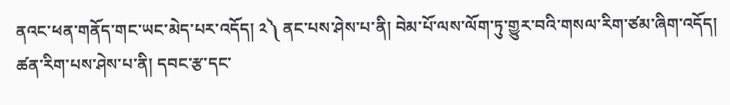ནའང་ཕན་གནོད་གང་ཡང་མེད་པར་འདོད། ༢༽ ནང་པས་ཤེས་པ་ནི། བེམ་པོ་ལས་ལོག་ཏུ་གྱུར་བའི་གསལ་རིག་ཙམ་ཞིག་འདོད། ཚན་རིག་པས་ཤེས་པ་ནི། དབང་རྩ་དང་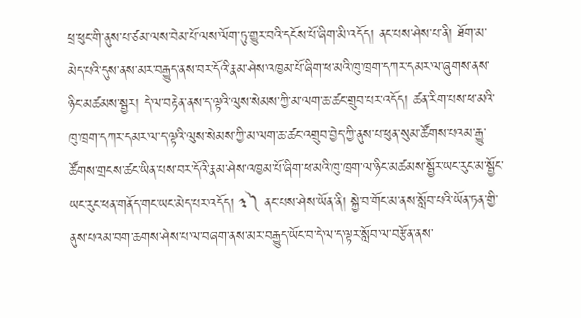ཕྲ་ཕུང་གི་ནུས་པ་ཙམ་ལས་བེམ་པོ་ལས་ལོག་ཏུ་གྱུར་བའི་དངོས་པོ་ཞིག་མི་འདོད། ནང་པས་ཤེས་པ་ནི། ཐོག་མ་མེད་པའི་དུས་ནས་མར་བརྒྱུད་ནས་བར་དོའི་རྣམ་ཤེས་འཁྱམ་པོ་ཞིག་ཕ་མའི་ཁུ་ཁྲག་དཀར་དམར་ལ་ཞུགས་ནས་ཉིང་མཚམས་སྦྱར། དེ་ལ་བརྟེན་ནས་ད་ལྟའི་ལུས་སེམས་ཀྱི་མ་ལག་ཆ་ཚང་གྲུབ་པར་འདོད། ཚན་རིག་པས་ཕ་མའི་ཁུ་ཁྲག་དཀར་དམར་ལ་ད་ལྟའི་ལུས་སེམས་ཀྱི་མ་ལག་ཆ་ཚང་འགྲུབ་བྱེད་ཀྱི་ནུས་པ་ཕུན་སུམ་ཚོགས་པའམ་རྒྱུ་ཚོགས་གྲངས་ཚང་ཡིན་པས་བར་དོའི་རྣམ་ཤེས་འཁྱམ་པོ་ཞིག་ཕ་མའི་ཁུ་ཁྲག་ལ་ཉིང་མཚམས་སྦྱོར་ཡང་རུང་མ་སྦྱོང་ཡང་རུང་ཕན་གནོད་གང་ཡང་མེད་པར་འདོད། ༣༽ ནང་པས་ཤེས་ཡོན་ནི། སྐྱེ་བ་གོང་མ་ནས་སློབ་པའི་ཡོན་ཏན་གྱི་ནུས་པའམ་བག་ཆགས་ཤེས་པ་ལ་བཞག་ནས་མར་བརྒྱུད་ཡོང་བ་དེ་ལ་ད་ལྟར་སློབ་ལ་བརྩོན་ནས་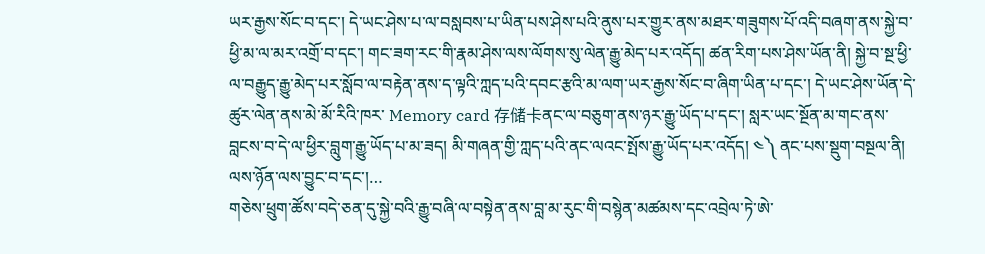ཡར་རྒྱས་སོང་བ་དང་། དེ་ཡང་ཤེས་པ་ལ་བསླབས་པ་ཡིན་པས་ཤེས་པའི་ནུས་པར་གྱུར་ནས་མཐར་གཟུགས་པོ་འདི་བཞག་ནས་སྐྱེ་བ་ཕྱི་མ་ལ་མར་འགྲོ་བ་དང་། གང་ཟག་རང་གི་རྣམ་ཤེས་ལས་ལོགས་སུ་ལེན་རྒྱུ་མེད་པར་འདོད། ཚན་རིག་པས་ཤེས་ཡོན་ནི། སྐྱེ་བ་སྔ་ཕྱི་ལ་བརྒྱུད་རྒྱུ་མེད་པར་སློབ་ལ་བརྟེན་ནས་ད་ལྟའི་ཀླད་པའི་དབང་རྩའི་མ་ལག་ཡར་རྒྱས་སོང་བ་ཞིག་ཡིན་པ་དང་། དེ་ཡང་ཤེས་ཡོན་དེ་ཚུར་ལེན་ནས་མེ་མོ་རིའི་ཁར་ Memory card 存储卡ནང་ལ་བཅུག་ནས་ཉར་རྒྱུ་ཡོད་པ་དང་། སླར་ཡང་སྔོན་མ་གང་ནས་བླངས་བ་དེ་ལ་ཕྱིར་བླུག་རྒྱུ་ཡོད་པ་མ་ཟད། མི་གཞན་གྱི་ཀླད་པའི་ནང་ལའང་སྤོས་རྒྱུ་ཡོད་པར་འདོད། ༤༽ ནང་པས་སྡུག་བསྔལ་ནི། ལས་ཉོན་ལས་བྱུང་བ་དང་།…
གཅེས་ཕྲུག་ཚོས་བདེ་ཅན་དུ་སྐྱེ་བའི་རྒྱུ་བཞི་ལ་བསྟེན་ནས་བླ་མ་རུང་གི་བསྙེན་མཚམས་དང་འབྲེལ་ཏེ་ཨེ་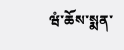ཝཾ་ཆོས་སྨན་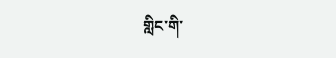གླིང་གི་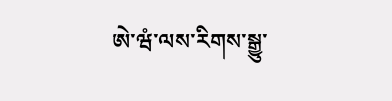ཨེ་ཝཾ་ལས་རིགས་སྒྱུ་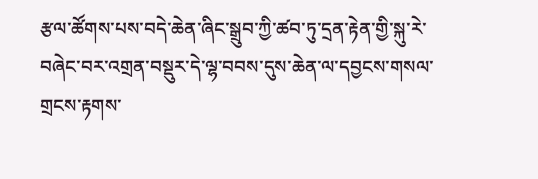རྩལ་ཚོགས་པས་བདེ་ཆེན་ཞིང་སྒྲུབ་ཀྱི་ཚབ་ཏུ་དྲན་རྟེན་གྱི་སྐུ་རེ་བཞེང་བར་འགྲན་བསྡུར་དེ་ལྷ་བབས་དུས་ཆེན་ལ་དབྱངས་གསལ་གྲངས་རྟགས་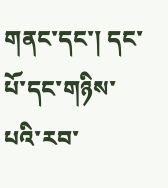གནང་དང་། དང་པོ་དང་གཉིས་པའི་རབ་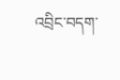འབྲིང་བདག་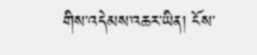གིས་འདེམས་འཆར་ཡིན། ངོས་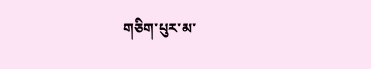གཅིག་པུར་མ་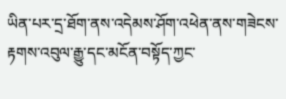ཡིན་པར་དྲ་ཐོག་ནས་འདེམས་ཤོག་འཕེན་ནས་གཟེངས་རྟགས་འབུལ་རྒྱུ་དང་མངོན་བསྟོད་ཀྱང་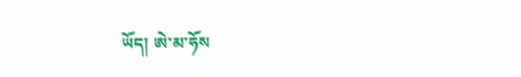ཡོད། ཨེ་མ་ཧོས